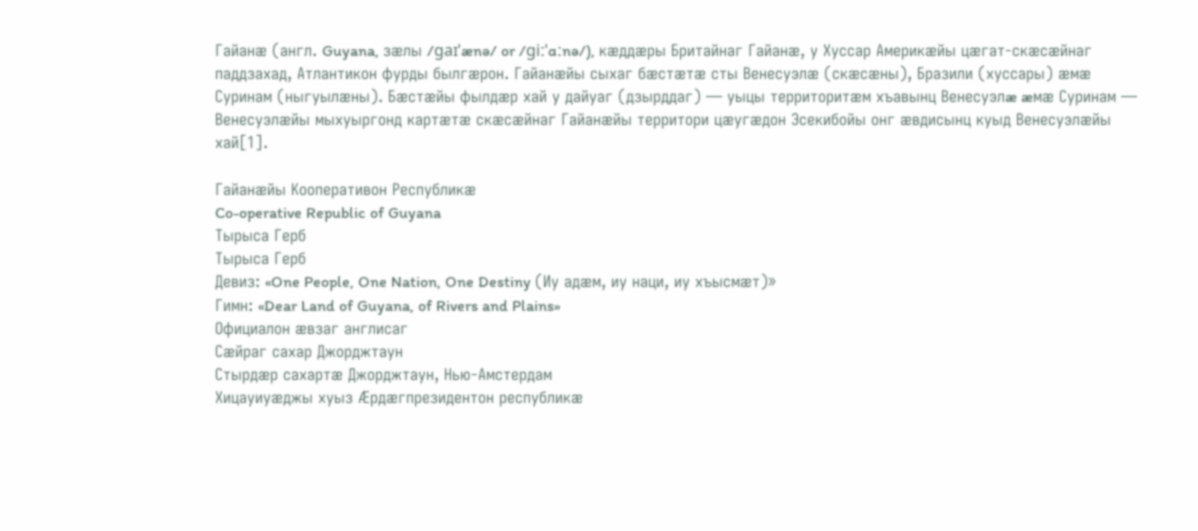Гайанæ (англ. Guyana, зæлы /ɡaɪˈænə/ or /ɡiːˈɑːnə/), кæддæры Бритайнаг Гайанæ, у Хуссар Америкæйы цæгат-скæсæйнаг паддзахад, Атлантикон фурды былгæрон. Гайанæйы сыхаг бæстæтæ сты Венесуэлæ (скæсæны), Бразили (хуссары) æмæ Суринам (ныгуылæны). Бæстæйы фылдæр хай у дайуаг (дзырддаг) — уыцы территоритæм хъавынц Венесуэлæ æмæ Суринам — Венесуэлæйы мыхуыргонд картæтæ скæсæйнаг Гайанæйы территори цæугæдон Эсекибойы онг æвдисынц куыд Венесуэлæйы хай[1].

Гайанæйы Кооперативон Республикæ
Co-operative Republic of Guyana
Тырыса Герб
Тырыса Герб
Девиз: «One People, One Nation, One Destiny (Иу адæм, иу наци, иу хъысмæт)»
Гимн: «Dear Land of Guyana, of Rivers and Plains»
Официалон æвзаг англисаг
Сæйраг сахар Джорджтаун
Стырдæр сахартæ Джорджтаун, Нью-Амстердам
Хицауиуæджы хуыз Æрдæгпрезидентон республикæ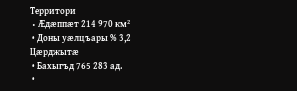Территори
 • Æдæппæт 214 970 км²
 • Доны уæлцъары % 3,2
Цæрджытæ
 • Бахыгъд 765 283 ад.
 •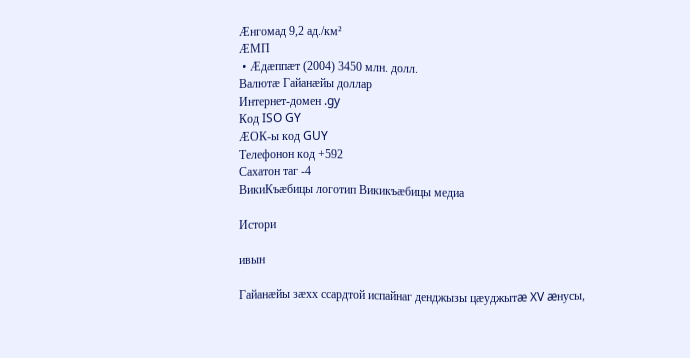Æнгомад 9,2 ад./км²
ÆМП
 • Æдæппæт (2004) 3450 млн. долл.
Валютæ Гайанæйы доллар
Интернет-домен .gy
Код ISO GY
ÆОК-ы код GUY
Телефонон код +592
Сахатон таг -4
ВикиКъæбицы логотип Викикъæбицы медиа

Истори

ивын

Гайанæйы зæхх ссардтой испайнаг денджызы цæуджытæ XV æнусы,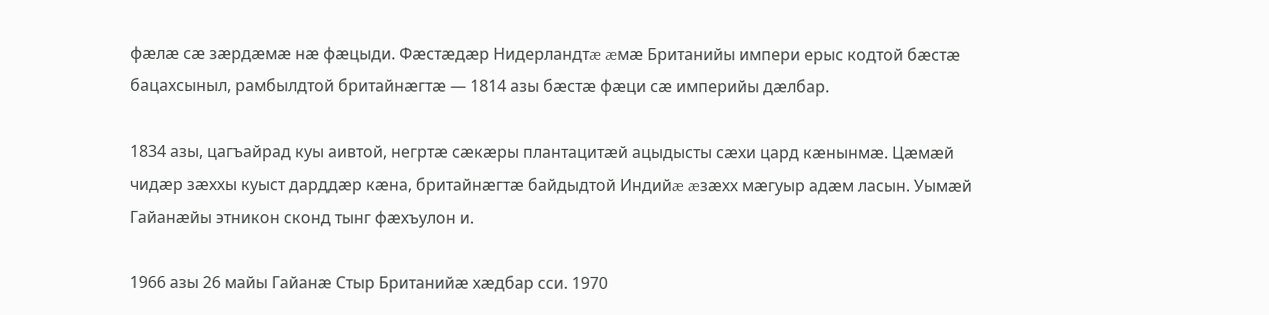фæлæ сæ зæрдæмæ нæ фæцыди. Фæстæдæр Нидерландтæ æмæ Британийы импери ерыс кодтой бæстæ бацахсыныл, рамбылдтой бритайнæгтæ — 1814 азы бæстæ фæци сæ империйы дæлбар.

1834 азы, цагъайрад куы аивтой, негртæ сæкæры плантацитæй ацыдысты сæхи цард кæнынмæ. Цæмæй чидæр зæххы куыст дарддæр кæна, бритайнæгтæ байдыдтой Индийæ æзæхх мæгуыр адæм ласын. Уымæй Гайанæйы этникон сконд тынг фæхъулон и.

1966 азы 26 майы Гайанæ Стыр Британийæ хæдбар сси. 1970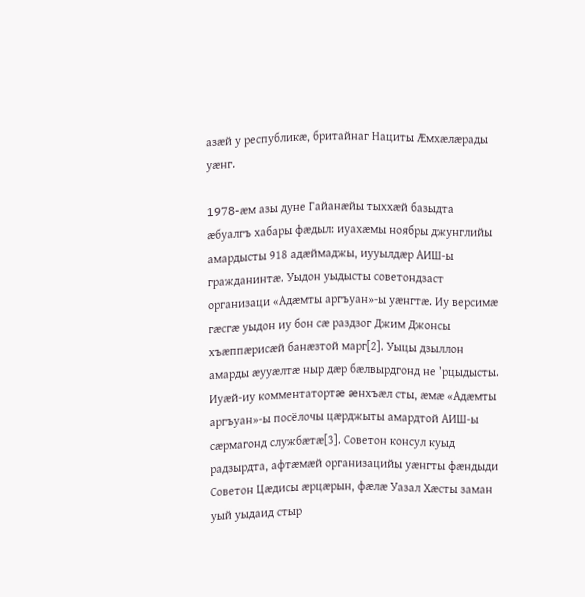азæй у республикæ, бритайнаг Нациты Æмхæлæрады уæнг.

1978-æм азы дуне Гайанæйы тыххæй базыдта æбуалгъ хабары фæдыл: иуахæмы ноябры джунглийы амардысты 918 адæймаджы, иууылдæр АИШ-ы гражданинтæ. Уыдон уыдысты советондзаст организаци «Адæмты аргъуан»-ы уæнгтæ. Иу версимæ гæсгæ уыдон иу бон сæ раздзог Джим Джонсы хъæппæрисæй банæзтой марг[2]. Уыцы дзыллон амарды æууæлтæ ныр дæр бæлвырдгонд не ’рцыдысты. Иуæй-иу комментатортæ æнхъæл сты, æмæ «Адæмты аргъуан»-ы посёлочы цæрджыты амардтой АИШ-ы сæрмагонд службæтæ[3]. Советон консул куыд радзырдта, афтæмæй организацийы уæнгты фæндыди Советон Цæдисы æрцæрын, фæлæ Уазал Хæсты заман уый уыдаид стыр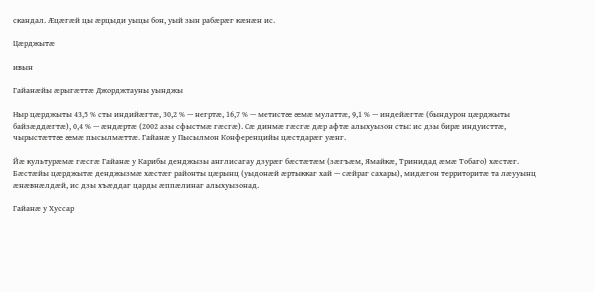скандал. Æцæгæй цы æрцыди уыцы бон, уый зын рабæрæг кæнæн ис.

Цæрджытæ

ивын

Гайанæйы æрыгæттæ Джорджтауны уынджы

Ныр цæрджыты 43,5 % сты индийæгтæ, 30,2 % — негртæ, 16,7 % — метистæ æмæ мулаттæ, 9,1 % — индейæгтæ (бындурон цæрджыты байзæддæгтæ), 0,4 % — æндæртæ (2002 азы сфыстмæ гæсгæ). Сæ динмæ гæсгæ дæр афтæ алыхуызон сты: ис дзы бирæ индуисттæ, чырыстæттæ æмæ пысылмæттæ. Гайанæ у Пысылмон Конференцийы цæстдарæг уæнг.

Йæ культурæмæ гæсгæ Гайанæ у Карибы денджызы англисагау дзурæг бæстæтæм (зæгъæм, Ямайкæ, Тринидад æмæ Тобаго) хæстæг. Бæстæйы цæрджытæ денджызмæ хæстæг районты цæрынц (уыдонæй æртыккаг хай — сæйраг сахары), мидæгон территоритæ та лæууынц æнæвнæлдæй, ис дзы хъæддаг царды æппæлинаг алыхуызонад.

Гайанæ у Хуссар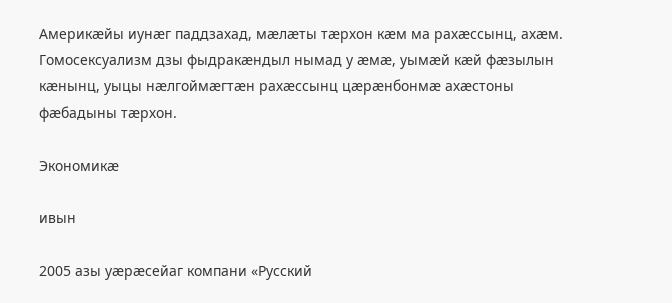Америкæйы иунæг паддзахад, мæлæты тæрхон кæм ма рахæссынц, ахæм. Гомосексуализм дзы фыдракæндыл нымад у æмæ, уымæй кæй фæзылын кæнынц, уыцы нæлгоймæгтæн рахæссынц цæрæнбонмæ ахæстоны фæбадыны тæрхон.

Экономикæ

ивын

2005 азы уæрæсейаг компани «Русский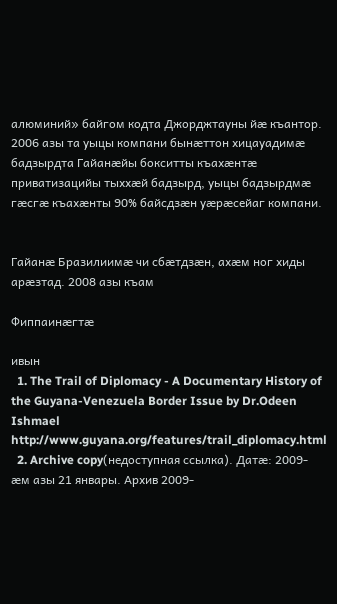алюминий» байгом кодта Джорджтауны йæ къантор. 2006 азы та уыцы компани бынæттон хицауадимæ бадзырдта Гайанæйы бокситты къахæнтæ приватизацийы тыххæй бадзырд, уыцы бадзырдмæ гæсгæ къахæнты 90% байсдзæн уæрæсейаг компани.


Гайанæ Бразилиимæ чи сбæтдзæн, ахæм ног хиды арæзтад. 2008 азы къам

Фиппаинæгтæ

ивын
  1. The Trail of Diplomacy - A Documentary History of the Guyana-Venezuela Border Issue by Dr.Odeen Ishmael http://www.guyana.org/features/trail_diplomacy.html
  2. Archive copy(недоступная ссылка). Датæ: 2009-æм азы 21 январы. Архив 2009-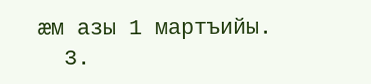æм азы 1 мартъийы.
  3.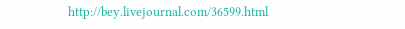http://bey.livejournal.com/36599.html